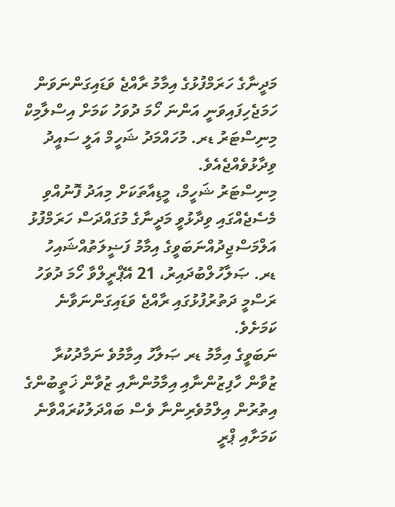މަދީނާގެ ހަރަމްފުޅުގެ އިމާމު ރާއްޖެ ވަޑައިގަންނަވަން ހަމަޖެހިފައިވަނީ އަންނަ ހޯމަ ދުވަހު ކަމަށް އިސްލާމިކް މިނިސްޓަރު ޑރ. މުހައްމަދު ޝަހީމް އަލީ ސައީދު ވިދާޅުވެއްޖެއެވެ.
މިނިސްޓަރު ޝަހީމް، މީޑިއާތަކަށް މިއަދު ފޮނުއްވި މެސެޖެއްގައި ވިދާޅުވީ މަދީނާގެ މުގައްދަސް ހަރަމްފުޅު އަލްމަސްޖިދުއްނަބަވީގެ އިމާމު ފަޟީލަތުއްޝައިހު ޑރ. ޞަލާހުލްބުދައިރު، 21 އޭޕްރީލްވާ ހޯމަ ދުވަހު ރަސްމީ ދަތުރުފުޅުގައި ރާއްޖެ ވަޑައިގަންނަވާނެ ކަމަށެވެ.
ނަބަވީގެ އިމާމު ޑރ ޞަލާހު އިމާމުވެ ނަމާދުކުރާ ޒުވާން ހާފިޒުންނާއި އިމާމުންނާއި ޒުވާން ޚަތީބުންގެ އިތުރުން އިލްމުވެރިންނާ ވެސް ބައްދަލުކުރައްވާނެ ކަމަށާއި ޕްރީ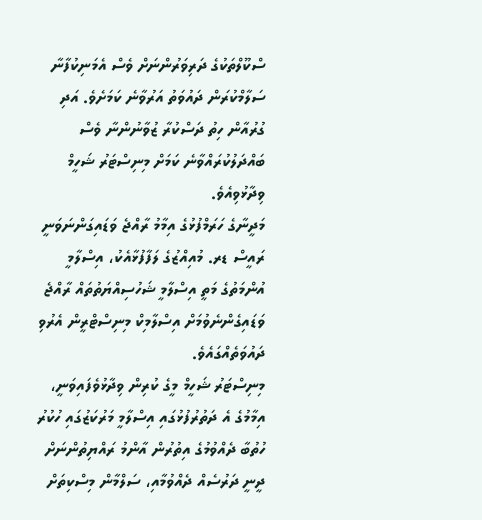ސްކޫލްތަކުގެ ދަރިވަރުންނަށް ވެސް އެމަނިކުފާނާ ސަލާމްކުރަން ދައުވަތު އަރުވާނެ ކަމަށެވެ. އަދި ގުރުއާން ހިތު ދަސްކުރާ ޒުވާނުންނާ ވެސް ބައްދަލުކުރައްވާނެ ކަމަށް މިނިސްޓަރު ޝަހީމް ވިދާޅުވިއެވެ.
މަދީނާގެ ހަރަމްފުޅުގެ އިމާމު ރާއްޖެ ވަޑައިގަންނަވަނީ ރައީސް ޑރ. މުއިއްޒުގެ ލަފާފުޅާއެކު، އިސްލާމީ އުންމަތުގެ މަތީ އިސްލާމީ ޝަހުސިއްޔަތުތައް ރާއްޖެ ވަޑައިގެންނެވުމަށް އިސްލާމިކް މިނިސްޓްރީން އެރުވި ދައުވަތެއްގައެވެ.
މިނިސްޓަރު ޝަހީމް މީގެ ކުރިން ވިދާޅުވެފައިވަނީ، އިމާމުގެ އެ ދަތުރުފުޅުގައި އިސްލާމީ މަރުކަޒުގައި ހުކުރު ހުތުބާ ދެއްވުމުގެ އިތުރުން އާންމު ރައްޔިތުންނަށް ދީނީ ދަރުސެއް ދެއްވުމާއި، ސަލްމާން މިސްކިތަށް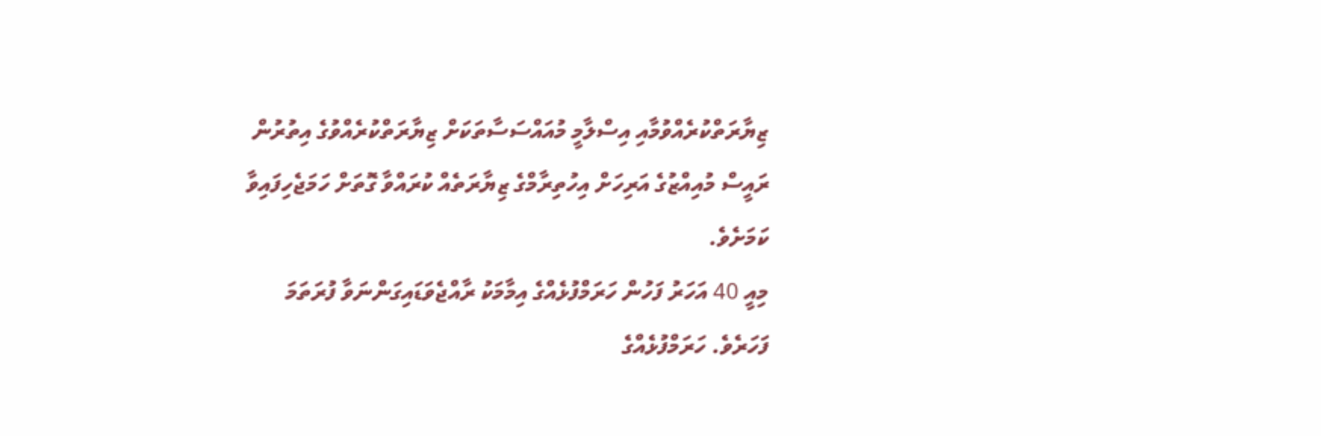ޒިޔާރަތްކުރެއްވުމާއި އިސްލާމީ މުއައްސަސާތަކަށް ޒިޔާރަތްކުރެއްވުގެ އިތުރުން ރައީސް މުއިއްޒުގެ އަރިހަށް އިހުތިރާމްގެ ޒިޔާރަތެއް ކުރައްވާ ގޮތަށް ހަމަޖެހިފައިވާ ކަމަށެވެ.
މިއީ 40 އަހަރު ފަހުން ހަރަމްފުޅެއްގެ އިމާމަކު ރާއްޖެވަޑައިގަންނަވާ ފުރަތަމަ ފަހަރެވެ. ހަރަމްފުޅެއްގެ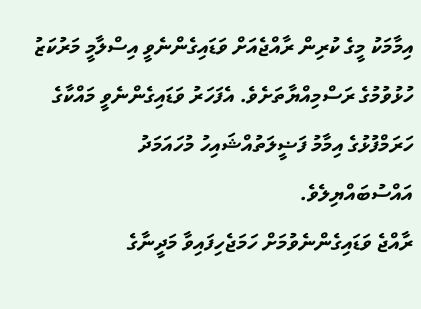އިމާމަކު މީގެ ކުރިން ރާއްޖެއަށް ވަޑައިގެންނެވީ އިސްލާމީ މަރުކަޒު ހުޅުވުމުގެ ރަސްމިއްޔާތަށެވެ. އެފަހަރު ވަޑައިގެންނެވީ މައްކާގެ ހަރަމްފުޅުގެ އިމާމު ފަޟީލަތުއްޝައިހު މުހައަމަދު އައްސުބައްޔިލެވެ.
ރާއްޖެ ވަޑައިގެންނެވުމަށް ހަމަޖެހިފައިވާ މަދީނާގެ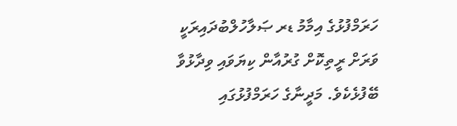ހަރަމްފުޅުގެ އިމާމު ޑރ ޞަލާހުލްބުދައިރަކީ ވަރަށް ރީތިކޮށް ގުރުއާން ކިޔަވައި ވިދާޅުވާ ބޭފުޅެކެވެ. މަދީނާގެ ހަރަމްފުޅުގައި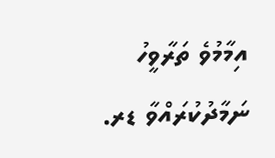އިމާމުވެ ތަރާވީހު ނަމާދުކުރައްވާ ޑރ.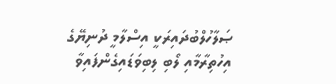ޞަލާހުލްބުދައިރަކީ އިސްލާމީ ދުނިޔޭގެ އިހުތިރާމާއި ލޯބި ލިބިވަޑައިގެންފައިވާ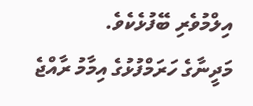އިލްމުވެރި ބޭފުޅެކެވެ.
މަދީނާގެ ހަރަމްފުޅުގެ އިމާމު ރާއްޖެ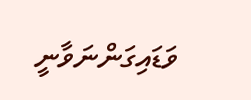ވަޑައިގަންނަވާނީ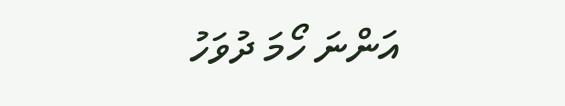އަންނަ ހޯމަ ދުވަހު